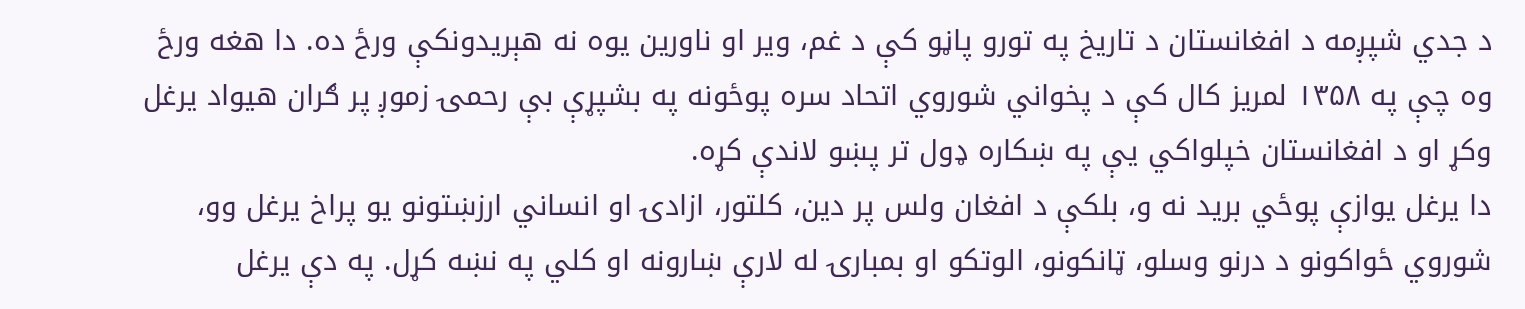د جدي شپږمه د افغانستان د تاریخ په تورو پاڼو کې د غم، ویر او ناورین یوه نه هېریدونکې ورځ ده. دا هغه ورځ وه چې په ۱۳۵۸ لمریز کال کې د پخواني شوروي اتحاد سره پوځونه په بشپړې بې رحمۍ زموږ پر ګران هیواد یرغل وکړ او د افغانستان خپلواکي یې په ښکاره ډول تر پښو لاندې کړه.
دا یرغل یوازې پوځي برید نه و، بلکې د افغان ولس پر دین، کلتور، ازادۍ او انساني ارزښتونو یو پراخ يرغل وو، شوروي ځواکونو د درنو وسلو، ټانکونو، الوتکو او بمبارۍ له لارې ښارونه او کلي په نښه کړل. په دې یرغل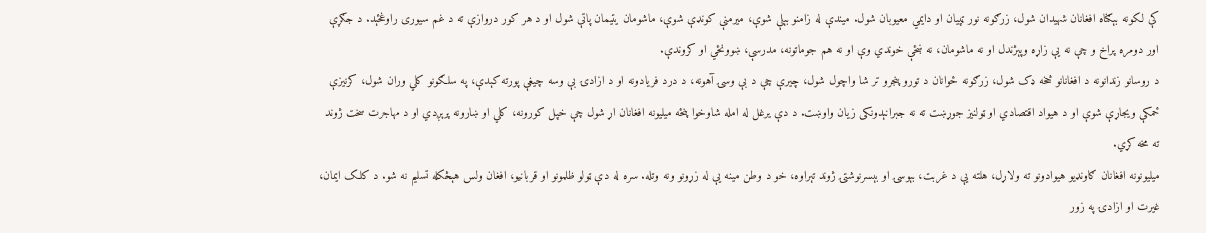کې لکونه بېګناه افغانان شهيدان شول، زرګونه نور ټپیان او دایمي معیوبان شول. میندې له زامنو بېلې شوې، ميرمنې کونډې شوې، ماشومان یتیمان پاتې شول او د هر کور دروازې ته د غم سیوری راوغځېد. د جګړې اور دومره پراخ و چې نه یې زاړه وپېژندل او نه ماشومان، نه ښځې خوندي وې او نه هم جوماتونه، مدرسې، ښوونځي او کروندې.
د روسانو زندانونه د افغانانو څخه ډک شول، زرګونه ځوانان د تورو پنجرو تر شا واچول شول، چیرې چې د بې وسۍ آهونه، د درد فریادونه او د ازادۍ بې وسه چیغې پورته کېدې، په سلګونو کلي وران شول، کرنیزې ځمکې ویجاړې شوې او د هیواد اقتصادي او ټولنیز جوړښت ته نه جبرانېدونکی زیان واوښت. د دې یرغل له امله شاوخوا پنځه میلیونه افغانان اړ شول چې خپل کورونه، کلي او ښارونه پرېږدي او د مهاجرت سخت ژوند ته مخه کړي.
میلیونونه افغانان ګاونډیو هیوادونو ته ولاړل، هلته یې د غربت، بېوسۍ او بېسرنوشتۍ ژوند تېراوه، خو د وطن مینه یې له زړونو ونه وتله. سره له دې ټولو ظلمونو او قربانیو، افغان ولس هېڅکله تسلیم نه شو. د کلک ایمان، غیرت او ازادۍ په زور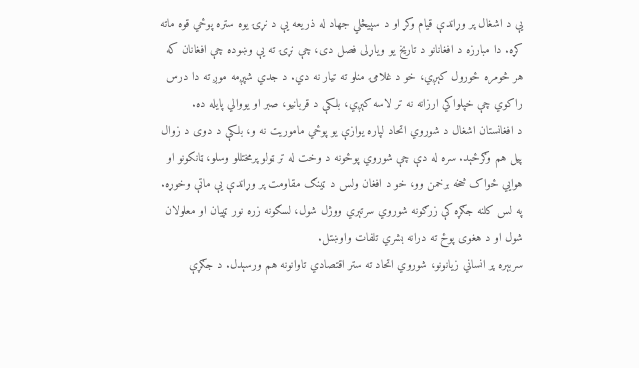یې د اشغال پر وړاندې قيام وکړ او د سپيڅلي جهاد له ذريعه یې د نړۍ یوه ستره پوځي قوه ماته کړه. دا مبارزه د افغانانو د تاریخ یو ویاړلی فصل دی، چې نړۍ ته یې وښوده چې افغانان که هر څومره ځورول کېږي، خو د غلامۍ منلو ته تیار نه دي. د جدي شپږمه موږ ته دا درس راکوي چې خپلواکي ارزانه نه تر لاسه کېږي، بلکې د قربانیو، صبر او یووالي پایله ده.
د افغانستان اشغال د شوروي اتحاد لپاره یوازې یو پوځي ماموریت نه و، بلکې د دوی د زوال پیل هم وګرځېد. سره له دې چې شوروي پوځونه د وخت له تر ټولو پرمختللو وسلو، ټانکونو او هوايي ځواک څخه برخمن وو، خو د افغان ولس د ټینګ مقاومت پر وړاندې یې ماتې وخوړه. په لس کلنه جګړه کې زرګونه شوروي سرتېري ووژل شول، لسګونه زره نور ټپیان او معلولان شول او د هغوی پوځ ته درانه بشري تلفات واوښتل.
سربېره پر انساني زیانونو، شوروي اتحاد ته ستر اقتصادي تاوانونه هم ورسېدل. د جګړې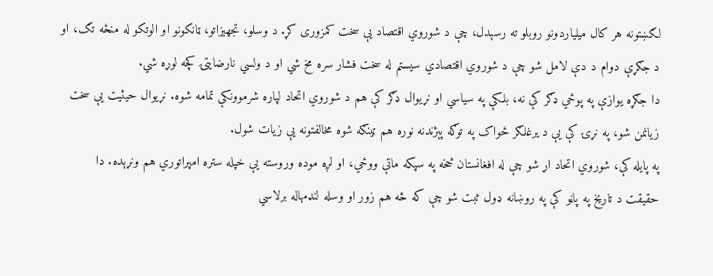لګښتونه هر کال میلیاردونو روبلو ته رسېدل، چې د شوروي اقتصاد یې سخت کمزوری کړ. د وسلو، تجهیزاتو، ټانکونو او الوتکو له منځه تګ، او د جګړې دوام د دې لامل شو چې د شوروي اقتصادي سیستم له سخت فشار سره مخ شي او د ولسي نارضایتۍ کچه لوړه شي.
دا جګړه یوازې په پوځي ډګر کې نه، بلکې په سیاسي او نړیوال ډګر کې هم د شوروي اتحاد لپاره شرموونکې تمامه شوه. نړیوال حیثیت یې سخت زیانمن شو، په نړۍ کې یې د یرغلګر ځواک په توګه پېژندنه نوره هم ټینګه شوه مخالفتونه يې زیات شول.
په پایله کې، شوروي اتحاد اړ شو چې له افغانستان څخه په سپکه ماتې ووځي، او لږه موده وروسته یې خپله ستره امپراتوري هم ونړېده. دا حقیقت د تاریخ په پاڼو کې په روښانه ډول ثبت شو چې که څه هم زور او وسله لنډمهاله برلاسي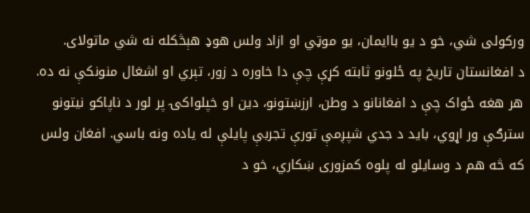ورکولی شي، خو د یو باایمان، یو موټي او ازاد ولس هوډ هېڅکله نه شي ماتولای.
د افغانستان تاریخ په ځلونو ثابته کړې چې دا خاوره د زور، تېري او اشغال منونکې نه ده. هر هغه ځواک چې د افغانانو د وطن، ارزښتونو، دین او خپلواکۍ پر لور د ناپاکو نیتونو سترګې ور اړوي، باید د جدي شپږمې تورې تجربې پايلې له یاده ونه باسي. افغان ولس که څه هم د وسایلو له پلوه کمزوری ښکاري، خو د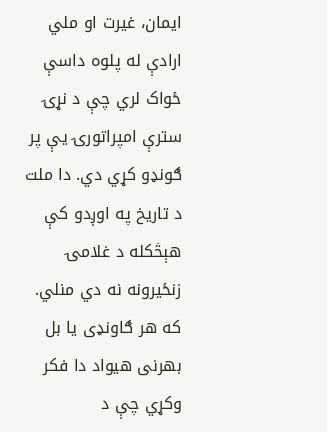ایمان، غیرت او ملي ارادې له پلوه داسې ځواک لري چې د نړۍ سترې امپراتورۍ یې پر ګونډو کړي دي. دا ملت د تاریخ په اوږدو کې هېڅکله د غلامۍ زنځیرونه نه دي منلي.
که هر ګاونډی یا بل بهرنی هیواد دا فکر وکړي چې د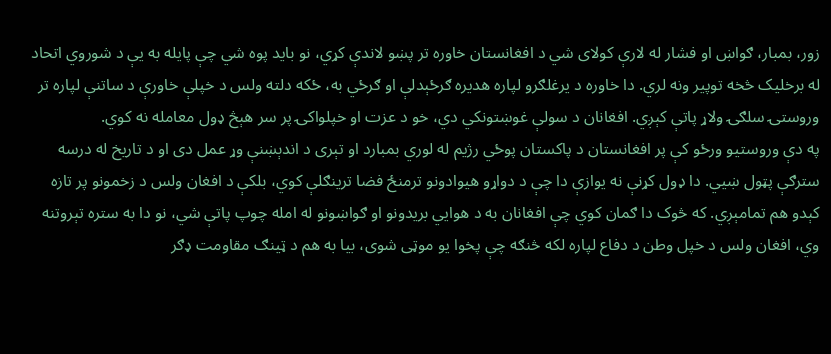زور، بمبار، ګواښ او فشار له لارې کولای شي د افغانستان خاوره تر پښو لاندې کړي، نو باید پوه شي چې پایله به یې د شوروي اتحاد له برخلیک څخه توپیر ونه لري. دا خاوره د یرغلګرو لپاره هدیره ګرځېدلې او ګرځي به، ځکه دلته ولس د خپلې خاورې د ساتنې لپاره تر وروستۍ سلګۍ ولاړ پاتې کېږي. افغانان د سولې غوښتونکي دي، خو د عزت او خپلواکۍ پر سر هېڅ ډول معامله نه کوي.
په دې وروستیو ورځو کې پر افغانستان د پاکستان پوځي رژيم له لوري بمبارد او تېری د اندېښنې وړ عمل دی او د تاریخ له درسه سترګې پټول ښيي. دا ډول کړنې نه یوازې دا چې د دواړو هیوادونو ترمنځ فضا ترینګلې کوي، بلکې د افغان ولس د زخمونو پر تازه کېدو هم تمامېږي. که څوک دا ګمان کوي چې افغانان به د هوايي بریدونو او ګواښونو له امله چوپ پاتې شي، نو دا به ستره تېروتنه وي، افغان ولس د خپل وطن د دفاع لپاره لکه څنګه چې پخوا یو موټی شوی، بیا به هم د ټینګ مقاومت ډګر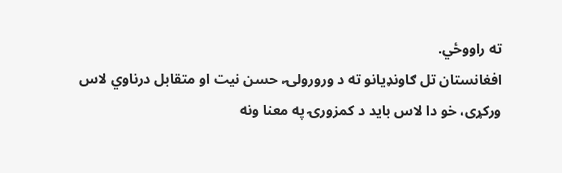ته راووځي.
افغانستان تل ګاونډیانو ته د ورورولۍ، حسن نیت او متقابل درناوي لاس ورکړی، خو دا لاس باید د کمزورۍ په معنا ونه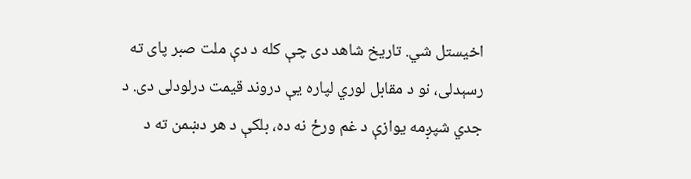اخیستل شي. تاریخ شاهد دی چې کله د دې ملت صبر پای ته رسېدلی، نو د مقابل لوري لپاره یې دروند قیمت درلودلی دی. د جدي شپږمه یوازې د غم ورځ نه ده، بلکې د هر دښمن ته د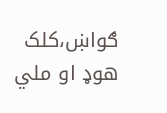ګواښ،کلک هوډ او ملي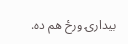بیدارۍ ورځ هم ده.